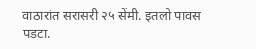वाठारांत सरासरी २५ सेंमी. इतलो पावस पडटा.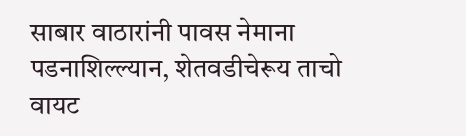साबार वाठारांनी पावस नेमाना पडनाशिल्ल्यान, शेतवडीचेरूय ताचो वायट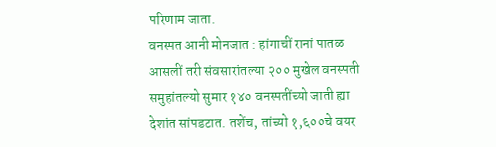परिणाम जाता.
वनस्पत आनी मोनजात : हांगाचीं रानां पातळ आसलीं तरी संवसारांतल्या २०० मुखेल वनस्पती समुहांतल्यो सुमार १४० वनस्पतींच्यो जाती ह्या देशांत सांपडटात. तशेंच, तांच्यो १,६००चे वयर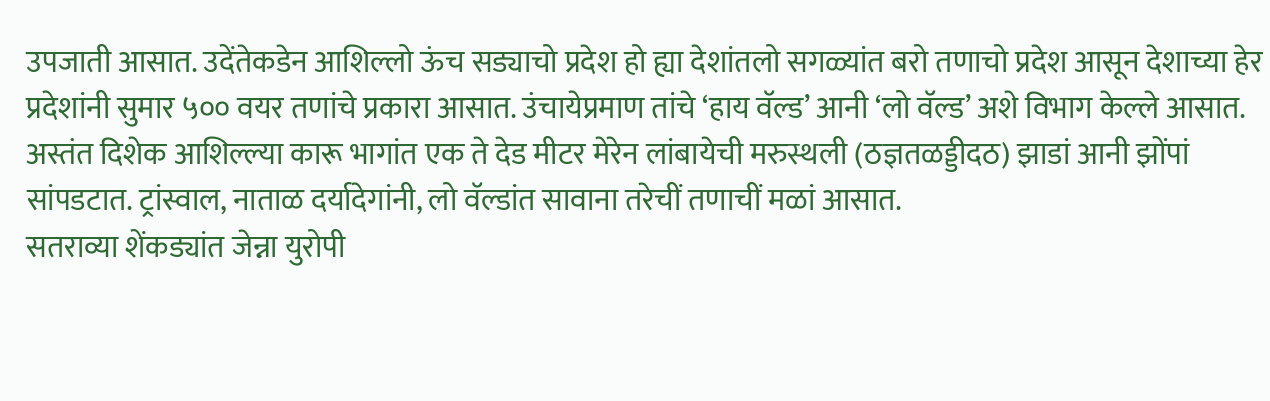उपजाती आसात. उदेंतेकडेन आशिल्लो ऊंच सड्याचो प्रदेश हो ह्या देशांतलो सगळ्यांत बरो तणाचो प्रदेश आसून देशाच्या हेर प्रदेशांनी सुमार ५०० वयर तणांचे प्रकारा आसात. उंचायेप्रमाण तांचे ‘हाय वॅल्ड’ आनी ‘लो वॅल्ड’ अशे विभाग केल्ले आसात. अस्तंत दिशेक आशिल्ल्या कारू भागांत एक ते देड मीटर मेरेन लांबायेची मरुस्थली (ठज्ञतळड्डीदठ) झाडां आनी झोंपां सांपडटात. ट्रांस्वाल, नाताळ दर्यादेगांनी, लो वॅल्डांत सावाना तरेचीं तणाचीं मळां आसात.
सतराव्या शेंकड्यांत जेन्ना युरोपी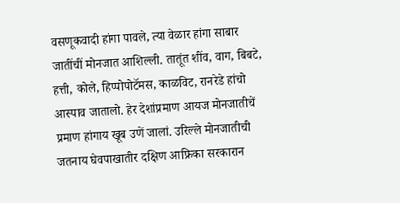वसणूकवादी हांगा पावले, त्या वेळार हांगा साबार जातींचीं मोनजात आशिल्ली. तातूंत शींव, वाग, बिबटे, हत्ती, कोले, हिप्पोपोटॅमस, काळविट, रानरेडे हांचो आस्पाव जातालो. हेर देशांप्रमाण आयज मोनजातीचें प्रमाण हांगाय खूब उणें जालां. उरिल्ले मोनजातीची जतनाय घेवपाखातीर दक्षिण आफ्रिका सरकारान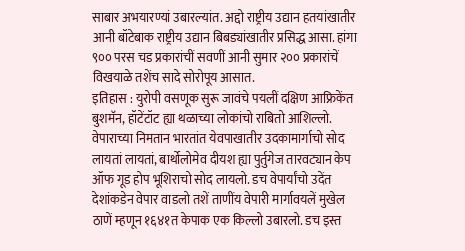साबार अभयारण्यां उबारल्यांत. अद्दो राष्ट्रीय उद्यान हतयांखातीर आनी बॉटेबाक राष्ट्रीय उद्यान बिबड्यांखातीर प्रसिद्ध आसा. हांगा ९०० परस चड प्रकारांचीं सवणीं आनी सुमार २०० प्रकारांचें विखयाळे तशेंच सादे सोरोपूय आसात.
इतिहास : युरोपी वसणूक सुरू जावंचे पयलीं दक्षिण आफ्रिकेंत बुशमॅन, हॉटेंटॉट ह्या थळाच्या लोकांचो राबितो आशिल्लो. वेपाराच्या निमतान भारतांत येवपाखातीर उदकामार्गाचो सोद लायतां लायतां, बार्थोलोमेव दीयश ह्या पुर्तुगेज तारवट्यान केप ऑफ गूड होप भूशिराचो सोद लायलो. डच वेपार्यांचो उदेंत देशांकडेन वेपार वाडलो तशें ताणींय वेपारी मार्गावयलें मुखेल ठाणें म्हणून १६४१त केपाक एक किल्लो उबारलो. डच इस्त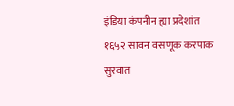इंडिया कंपनीन ह्या प्रदेशांत १६५२ सावन वसणूक करपाक सुरवात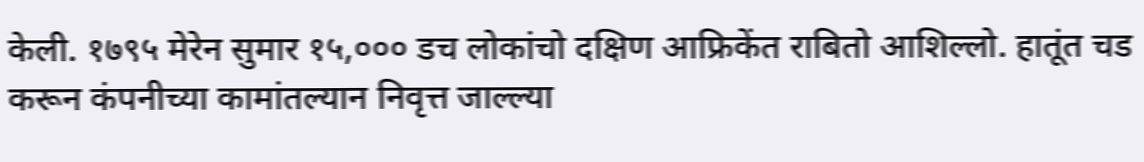केली. १७९५ मेरेन सुमार १५,००० डच लोकांचो दक्षिण आफ्रिकेंत राबितो आशिल्लो. हातूंत चड करून कंपनीच्या कामांतल्यान निवृत्त जाल्ल्या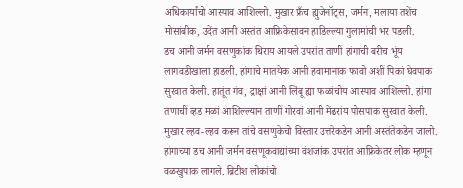अधिकार्यांचो आस्पाव आशिल्लो. मुखार फ्रँच ह्युजेनॉट्स, जर्मन, मलाया तशेंच मोसांबीक, उदेंत आनी अस्तंत आफ्रिकेसावन हाडिल्ल्या गुलामांची भर पडली.
डच आनी जर्मन वसणुकांक थिराय आयले उपरांत ताणीं हांगाची बरीच भूंय लागवडीखाला हाडली. हांगाचे मातयेक आनी हवामानाक फावो अशीं पिकां घेवपाक सुरवात केली. हातूंत गंव, द्राक्षां आनी लिंबू ह्या फळांचोय आस्पाव आशिल्लो. हांगा तणाचीं व्हड मळां आशिल्ल्यान ताणीं गोरवां आनी मेंढरांय पोसपाक सुरवात केली. मुखार ल्हव-ल्हव करून तांचे वसणुकेचो विस्तार उत्तरेकडेन आनी अस्तंतेकडेन जालो. हांगाच्या डच आनी जर्मन वसणूकवाद्यांच्या वंशजांक उपरांत आफ्रिकेतर लोक म्हणून वळखुपाक लागले. ब्रिटीश लोकांचो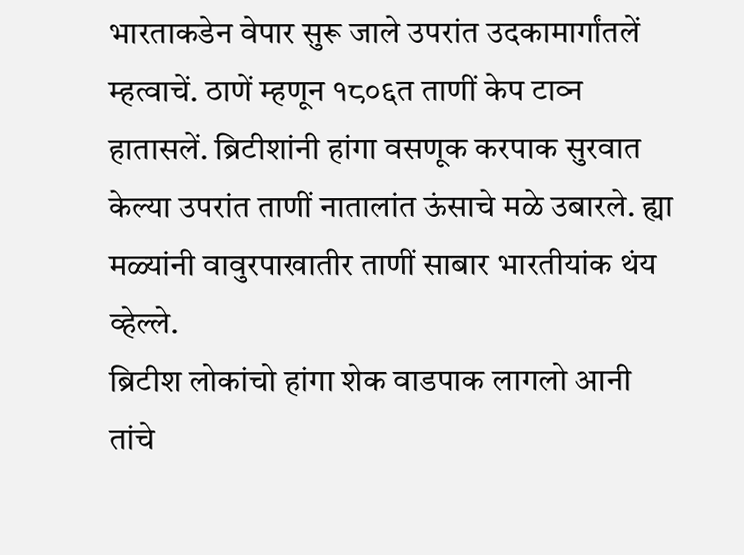भारताकडेन वेपार सुरू जाले उपरांत उदकामार्गांतलें म्हत्वाचें. ठाणें म्हणून १८०६त ताणीं केप टाव्न हातासलें. ब्रिटीशांनी हांगा वसणूक करपाक सुरवात केल्या उपरांत ताणीं नातालांत ऊंसाचे मळे उबारले. ह्या मळ्यांनी वावुरपाखातीर ताणीं साबार भारतीयांक थंय व्हेल्ले.
ब्रिटीश लोकांचो हांगा शेक वाडपाक लागलो आनी तांचे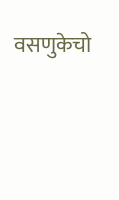वसणुकेचो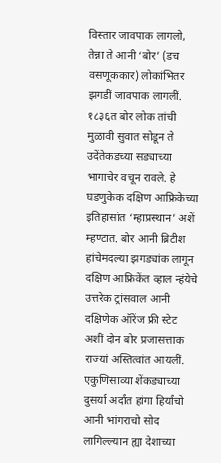विस्तार जावपाक लागलो, तेन्ना ते आनी ‘बोर’ (डच वसणूककार) लोकांभितर झगडीं जावपाक लागलीं. १८३६त बोर लोक तांची मुळावी सुवात सोडून ते उदेंतेकडच्या सड्याच्या भागाचेर वचून रावले. हे घडणुकेक दक्षिण आफ्रिकेच्या इतिहासांत ‘म्हाप्रस्थान’ अशें म्हण्टात. बोर आनी ब्रिटीश हांचेमदल्या झगड्यांक लागून दक्षिण आफ्रिकेंत व्हाल न्हंयेचे उत्तरेक ट्रांसवाल आनी दक्षिणेक ऑरेंज फ्री स्टेट अशीं दोन बोर प्रजासत्ताक राज्यां अस्तित्वांत आयलीं. एकुणिसाव्या शेंकड्याच्या दुसर्या अर्दांत हांगा हिर्यांचो आनी भांगराचो सोद लागिल्ल्यान ह्या देशाच्या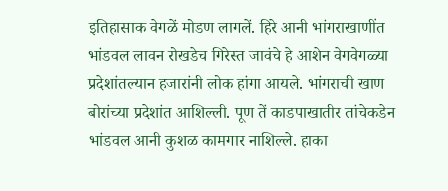इतिहासाक वेगळें मोडण लागलें. हिरे आनी भांगराखाणींत भांडवल लावन रोखडेच गिरेस्त जावंचे हे आशेन वेगवेगळ्या प्रदेशांतल्यान हजारांनी लोक हांगा आयले. भांगराची खाण बोरांच्या प्रदेशांत आशिल्ली. पूण तें काडपाखातीर तांचेकडेन भांडवल आनी कुशळ कामगार नाशिल्ले. हाका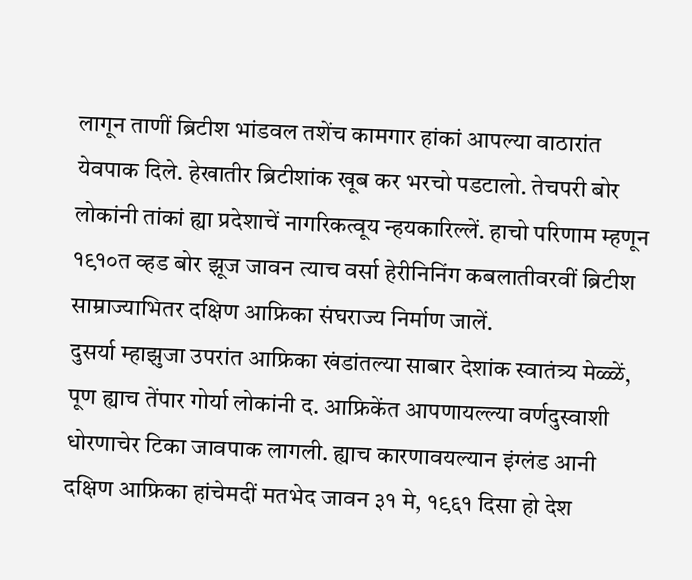लागून ताणीं ब्रिटीश भांडवल तशेंच कामगार हांकां आपल्या वाठारांत येवपाक दिले. हेखातीर ब्रिटीशांक खूब कर भरचो पडटालो. तेचपरी बोर लोकांनी तांकां ह्या प्रदेशाचें नागरिकत्वूय न्हयकारिल्लें. हाचो परिणाम म्हणून १९१०त व्हड बोर झूज जावन त्याच वर्सा हेरीनिनिंग कबलातीवरवीं ब्रिटीश साम्राज्याभितर दक्षिण आफ्रिका संघराज्य निर्माण जालें.
दुसर्या म्हाझुजा उपरांत आफ्रिका खंडांतल्या साबार देशांक स्वातंत्र्य मेळ्ळें, पूण ह्याच तेंपार गोर्या लोकांनी द. आफ्रिकेंत आपणायल्ल्या वर्णदुस्वाशी धोरणाचेर टिका जावपाक लागली. ह्याच कारणावयल्यान इंग्लंड आनी दक्षिण आफ्रिका हांचेमदीं मतभेद जावन ३१ मे, १९६१ दिसा हो देश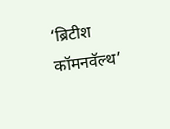‘ब्रिटीश कॉमनवॅल्थ’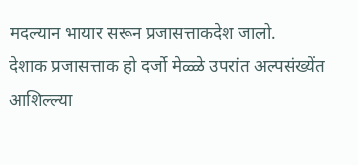मदल्यान भायार सरून प्रजासत्ताकदेश जालो.
देशाक प्रजासत्ताक हो दर्जो मेळ्ळे उपरांत अल्पसंख्येंत आशिल्ल्या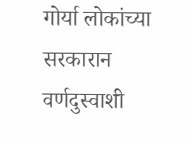गोर्या लोकांच्या सरकारान वर्णदुस्वाशी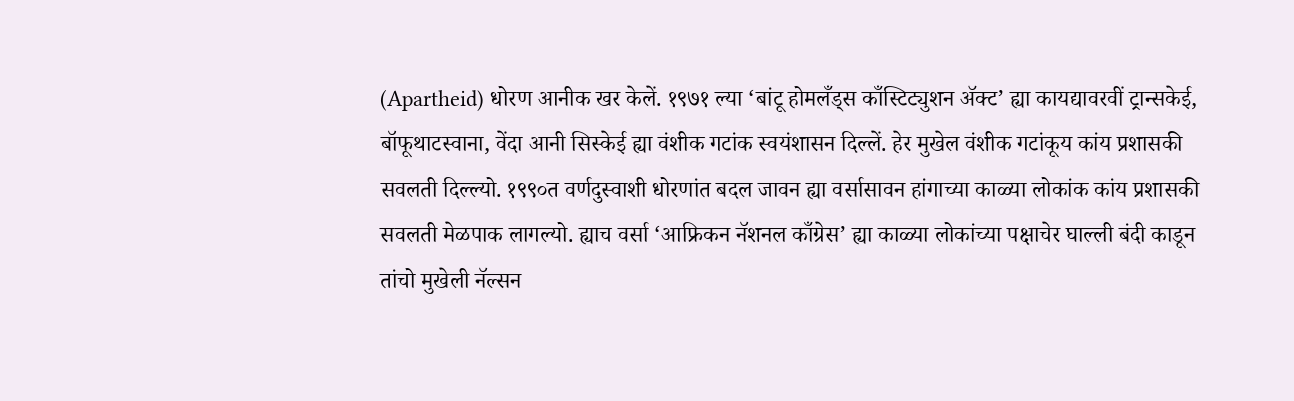(Apartheid) धोरण आनीक खर केलें. १९७१ ल्या ‘बांटू होमलँड्स काँस्टिट्युशन ॲक्ट’ ह्या कायद्यावरवीं ट्रान्सकेई, बॉफूथाटस्वाना, वेंदा आनी सिस्केई ह्या वंशीक गटांक स्वयंशासन दिल्लें. हेर मुखेल वंशीक गटांकूय कांय प्रशासकी सवलती दिल्ल्यो. १९९०त वर्णदुस्वाशी धोरणांत बदल जावन ह्या वर्सासावन हांगाच्या काळ्या लोकांक कांय प्रशासकी सवलती मेळपाक लागल्यो. ह्याच वर्सा ‘आफ्रिकन नॅशनल काँग्रेस’ ह्या काळ्या लोकांच्या पक्षाचेर घाल्ली बंदी काडून तांचो मुखेली नॅल्सन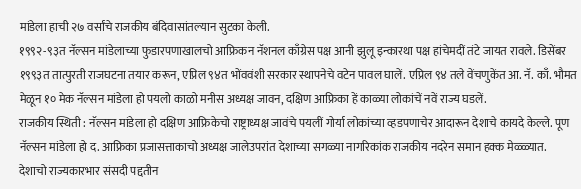मांडेला हाची २७ वर्सांचे राजकीय बंदिवासांतल्यान सुटका केली.
१९९२-९३त नॅल्सन मांडेलाच्या फुडारपणाखालचो आफ्रिकन नॅशनल काँग्रेस पक्ष आनी झुलू इन्कारथा पक्ष हांचेमदीं तंटे जायत रावले. डिसेंबर १९९३त तात्पुरती राजघटना तयार करून, एप्रिल ९४त भोंववंशी सरकार स्थापनेचे वटेन पावल घालें. एप्रिल ९४ तले वेंचणुकेंत आ. नॅ. काँ. भौमत मेळून १० मेक नॅल्सन मांडेला हो पयलो काळो मनीस अध्यक्ष जावन, दक्षिण आफ्रिका हें काळ्या लोकांचें नवें राज्य घडलें.
राजकीय स्थिती : नॅल्सन मांडेला हो दक्षिण आफ्रिकेचो राष्ट्राध्यक्ष जावंचे पयलीं गोर्या लोकांच्या व्हडपणाचेर आदारून देशाचे कायदे केल्ले. पूण नॅल्सन मांडेला हो द. आफ्रिका प्रजासत्ताकाचो अध्यक्ष जालेउपरांत देशाच्या सगळ्या नागरिकांक राजकीय नदरेन समान हक्क मेळ्ळ्यात.
देशाचो राज्यकारभार संसदी पद्दतीन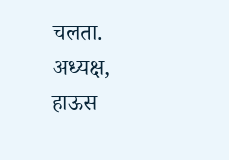चलता. अध्यक्ष, हाऊस